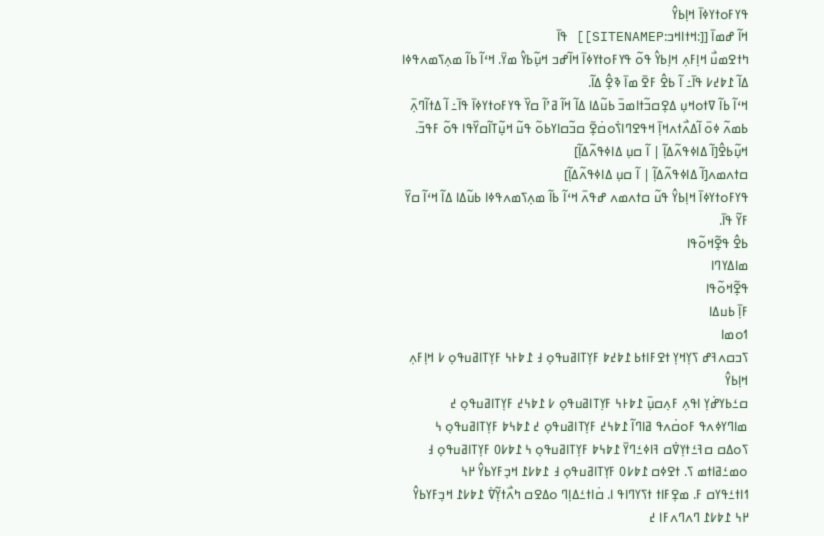ߟߌߓߋߙߌߦߊ߫ ߞߊ߲ߕߌ߮
ߞߊ߬ ߝߘߊ߫ [[:ߞߙߊߞߏ:SITENAMEP]] ߟߊ߫
ߤߙߐߘߎ߯ ߞߊ߲ߓߍ߲ ߞߊ߲ߕߌ߮ ߟߋ߬ ߟߌߓߋߙߌߦߊ߫ ߞߊ߬ߝߏ ߞߎ߲߬ߕߌ߮ ߘߌ߫. ߞߵߊ߬ ߕߊ߬ ߘߍ߲ߖߘߍߟߦߊ ߡߊ߬ ߁߈߄߇ ߟߊ߫߸ ߊ߬ ߕߐ߮ ߓߐ߫ ߘߊ߫ ߢߐ߲߮ ߡߊ߬.
ߞߵߊ߬ ߕߊ߬ ߜߙߋߞߎ߲ ߡߐ߲ߛߏ߬ߙߊߘߏ߫ ߕߎ߬ߡߊ ߡߊ߬ ߞߊ߬ ߥߴߊ߬ ߛߌ߰ ߟߌߓߋߙߌߦߊ߫ ߟߊ߫߸ ߊ߬ ߡߙߊ߬ߣߍ߲߫ ߕߘߍ߬ ߦߋ߫ ߊ߬ߡߍ߯ߙߍߞߊ߲߫ ߞߟߐߣߊߖ߭ߋߛ߭ߐ߲߫ ߛߏ߬ߛߊߌߕߋ߬ ߟߎ߬ ߞߎ߲߬ߠߊ߬ߛߌ߰ߟߊ ߟߋ߬ ߓߟߏ߫.
ߞߎ߲߬ߕߐ߮[ߊ߬ ߡߊߦߟߍ߬ߡߊ߲߬ | ߊ߬ ߛߎ߲ ߡߊߦߟߍ߬ߡߊ߲߬]
ߛߙߍߘߍ[ߊ߬ ߡߊߦߟߍ߬ߡߊ߲߬ | ߊ߬ ߛߎ߲ ߡߊߦߟߍ߬ߡߊ߲߬]
ߟߌߓߋߙߌߦߊ߫ ߞߊ߲ߕߌ߮ ߟߎ߬ ߛߙߍߘߍ ߝߟߍ߫ ߞߵߊ߬ ߕߊ߬ ߘߍ߲ߖߘߍߟߦߊ ߕߎ߬ߡߊ ߡߊ߬ ߞߵߊ߬ ߛߌ߰ ߓߌ߬ ߟߊ߫.
ߕߐ߮ ߟߐ߲߬ߞߋ߬ߟߊ
ߘߊߡߌߣߊ
ߟߐ߲߬ߞߋ߬ߟߊ
ߓߊ߲߫ ߕߎߡߊ
ߗߋߘߊ
ߖߏߛߍߔߝ ߖߌ߲ߞߌ߲ ߙߐߓߊߙߕ ߁߈߄߈ ߓߌ߲ߠߊߥߎߟߋ߲ ߃ ߁߈߅߆ ߓߌ߲ߠߊߥߎߟߋ߲ ߇ ߞߊ߲ߓߍ߲ ߞߊ߲ߕߌ߮
ߛߑߕߌߝ߭ߌ߲ ߊߟߍ߲ ߓߍ߲ߛߎ߲߫ ߁߈߅߆ ߓߌ߲ߠߊߥߎߟߋ߲ ߇ ߁߈߆߄ ߓߌ߲ߠߊߥߎߟߋ߲ ߄
ߘߊߣߌߦߍߟ ߓߋߛ߭ߍߟ ߥߊߣߊ߬ ߁߈߆߄ ߓߌ߲ߠߊߥߎߟߋ߲ ߄ ߁߈߆߈ ߓߌ߲ߠߊߥߎߟߋ߲ ߆
ߖߋߡߛ ߛߔߑߙߌ߲ߜ߭ߛ ߔߊߦߑߣߌ߫ ߁߈߆߈ ߓߌ߲ߠߊߥߎߟߋ߲ ߆ ߁߈߇߀ ߓߌ߲ߠߊߥߎߟߋ߲ ߃
ߋߘߑߥߊߙߘ ߖ. ߙߐߦߛ ߁߈߇߀ ߓߌ߲ߠߊߥߎߟߋ߲ ߃ ߁߈߇߁ ߞߏ߲ߓߌߕߌ߮ ߂߆
ߗߊߙߑߟߌߛ ߓ. ߘߐ߲ߓߊߙ ߙߖߌߣߊߟ ߊ. ߛ߭ߊߙߑߡߊ߲ߣ ߋߡߐߛ ߤߍ߯ߙߌ߲߬ߜ߭ ߁߈߇߁ ߞߏ߲ߓߌߕߌ߮ ߂߆ ߁߈߇߁ ߣߍߣߍߓߊ ߄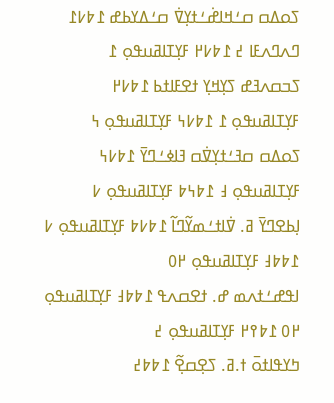ߖߋߡߛ ߛߑߞߊߝ߭ߑߙߌ߲ߜ߭ ߛߑߡߌߕߝ ߁߈߇߁ ߣߍߣߍߓߊ ߄ ߁߈߇߂ ߓߌ߲ߠߊߥߎߟߋ߲ ߁
ߖߏߛߍߔߝ ߖߌ߲ߞߌ߲ ߙߐߓߊߙߕ ߁߈߇߂ ߓߌ߲ߠߊߥߎߟߋ߲ ߁ ߁߈߇߆ ߓߌ߲ߠߊߥߎߟߋ߲ ߆
ߖߋߡߛ ߛߔߑߙߌ߲ߜ߭ߛ ߔߊߦߑߣߌ߫ ߁߈߇߆ ߓߌ߲ߠߊߥߎߟߋ߲ ߃ ߁߈߆߈ ߓߌ߲ߠߊߥߎߟߋ߲ ߇
ߊ߲ߕߐߣߌ߫ ߥ. ߜ߭ߊߙߑߘߌ߬ߣߊ߬ ߁߈߇߈ ߓߌ߲ߠߊߥߎߟߋ߲ ߇ ߁߈߈߃ ߓߌ߲ߠߊߥߎߟߋ߲ ߂߀
ߊߟߝߑߙߍߘ ߝ. ߙߐߛߍߟ ߁߈߈߃ ߓߌ߲ߠߊߥߎߟߋ߲ ߂߀ ߁߈߉߂ ߓߌ߲ߠߊߥߎߟߋ߲ ߄
ߤߌߟߊߙߋ߫ ߙ.ߥ. ߖߐ߲ߛߐ߲߬ ߁߈߈߄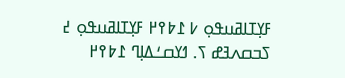ߓߌ߲ߠߊߥߎߟߋ߲ ߇ ߁߈߉߂ ߓߌ߲ߠߊߥߎߟߋ߲ ߄
ߖߏߛߍߔߝ ߖ. ߗߌߛߑߡߊ߲ߣ ߁߈߉߂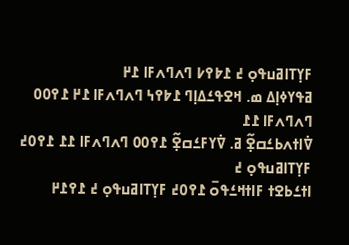ߓߌ߲ߠߊߥߎߟߋ߲ ߄ ߁߈߉߇ ߣߍߣߍߓߊ ߁߂
ߥߟߌߦߊ߲ߡ ߘ. ߞߐߟߑߡߊ߲ߣ ߁߈߉߆ ߣߍߣߍߓߊ ߁߂ ߁߉߀߀ ߣߍߣߍߓߊ ߁߁
ߜ߭ߊߙߍߕߑߛߐ߲߬ ߥ. ߜ߭ߌߓߑߛߐ߲߬ ߁߉߀߀ ߣߍߣߍߓߊ ߁߁ ߁߉߀߄ ߓߌ߲ߠߊߥߎߟߋ߲ ߄
ߊߙߑߕߐߙ ߓߊߙߞߑߟߋ߫ ߁߉߀߄ ߓߌ߲ߠߊߥߎߟߋ߲ ߄ ߁߉߁߂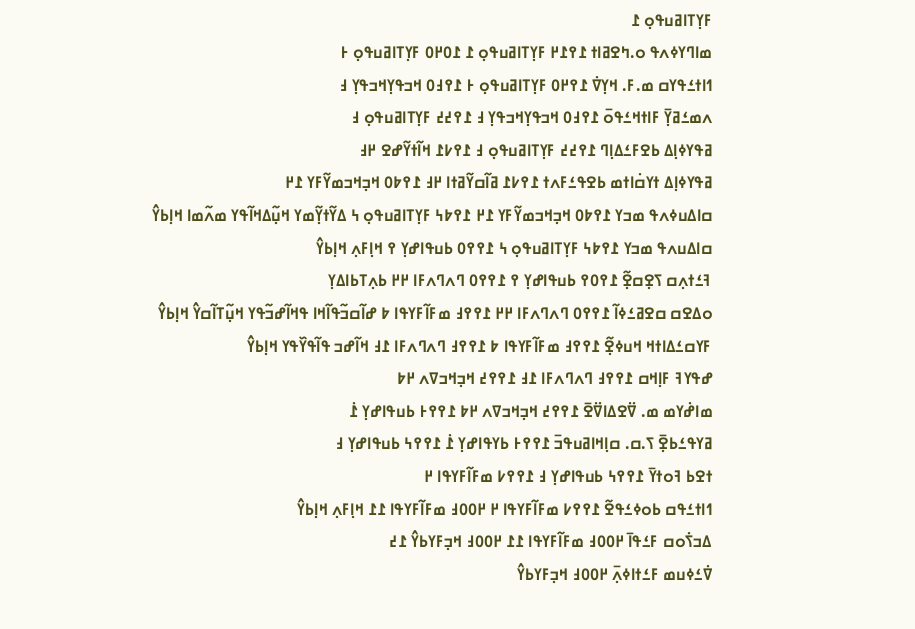ߓߌ߲ߠߊߥߎߟߋ߲ ߁
ߘߊߣߌߦߍߟ ߋ.ߤߐߥߊߙ ߁߉߁߂ ߓߌ߲ߠߊߥߎߟߋ߲ ߁ ߁߀߂߀ ߓߌ߲ߠߊߥߎߟߋ߲ ߅
ߗߊߙߑߟߌߛ ߘ.ߓ. ߞߌ߲ߜ߭ ߁߉߂߀ ߓߌ߲ߠߊߥߎߟߋ߲ ߅ ߁߉߃߀ ߞߏߟߌ߲ߞߏߟߌ߲ ߃
ߍߘߑߥߌ߲߫ ߓߊߙߞߑߟߋ߫ ߁߉߃߀ ߞߏߟߌ߲ߞߏߟߌ߲ ߃ ߁߉߄߄ ߓߌ߲ߠߊߥߎߟߋ߲ ߃
ߥߟߌߦߊ߲ߡ ߕߐߓߑߡߊ߲ߣ ߁߉߄߄ ߓߌ߲ߠߊߥߎߟߋ߲ ߃ ߁߉߇߁ ߞߊ߬ߙߌ߬ߝߐ ߂߃
ߥߟߌߦߊ߲ߡ ߙߌߛ߭ߊߙߘ ߕߐߟߑߓߍߙ ߁߉߇߁ ߥߊ߬ߛߌ߬ߥߙߊ ߂߃ ߁߉߈߀ ߞߏ߲ߞߏߘߌ߬ߓߌ ߁߂
ߛߊߡߎߦߍߟ ߘߏߌ ߁߉߈߀ ߞߏ߲ߞߏߘߌ߬ߓߌ ߁߂ ߁߉߈߆ ߓߌ߲ߠߊߥߎߟߋ߲ ߆ ߡߌ߬ߙߌ߲߬ߘߌ ߞߎ߲߬ߡߞߊ߬ߟߌ ߘߍ߬ߘߊ ߞߊ߲ߕߌ߮
ߛߊߡߎߍߟ ߘߏߌ ߁߉߈߆ ߓߌ߲ߠߊߥߎߟߋ߲ ߆ ߁߉߉߀ ߕߎߟߊߝߌ߲ ߉ ߞߊ߲ߓߍ߲ ߞߊ߲ߕߌ߮
ߔߑߙߍ߲ߛ ߖߐ߲ߛߐ߲߬ ߁߉߀߉ ߕߎߟߊߝߌ߲ ߉ ߁߉߉߀ ߣߍߣߍߓߊ ߂߂ ߕߍ߲ߠߕߊߡߌ߲
ߋߡߐߛ ߛߐߥߑߦߊ߬ ߁߉߉߀ ߣߍߣߍߓߊ ߂߂ ߁߉߉߃ ߘߓߊ߬ߓߌߟߊ ߈ ߝߊ߬ߛߏ߬ߟߊ߬ߞߊ ߟߞߊ߬ߝߏ߬ߟߌ ߞߎ߲߬ߠߊ߬ߛߌ߮ ߞߊ߲ߕߌ߮
ߓߌߛߑߡߊߙߞ ߞߎߦߐ߲߬ ߁߉߉߃ ߘߓߊ߬ߓߌߟߊ ߈ ߁߉߉߃ ߣߍߣߍߓߊ ߁߃ ߞߊ߬ߝߏ ߟߊ߬ߟߌ߰ߟߌ ߞߊ߲ߕߌ߮
ߝߟߌߔ ߓߊ߲ߞߛ ߁߉߉߃ ߣߍߣߍߓߊ ߁߃ ߁߉߉߄ ߞߏ߲ߞߏߜߍ ߂߈
ߘߊߝ߭ߌߘ ߘ. ߜ߳ߐߡߊߜ߳ߐ߫ ߁߉߉߄ ߞߏ߲ߞߏߜߍ ߂߈ ߁߉߉߅ ߕߎߟߊߝߌ߲ ߁߭
ߥߌߟߑߕߐ߲߫ ߖ.ߛ. ߛߊ߲ߞߊߥߎߟߏ߫ ߁߉߉߅ ߕߌߟߊߝߌ߲ ߁߭ ߁߉߉߆ ߕߎߟߊߝߌ߲ ߃
ߙߐߕ ߔߋߙߌ߫ ߁߉߉߆ ߕߎߟߊߝߌ߲ ߃ ߁߉߉߇ ߘߓߊ߬ߓߌߟߊ ߂
ߗߊߙߑߟߛ ߕߋߦߑߟߐ߬ ߁߉߉߇ ߘߓߊ߬ߓߌߟߊ ߂ ߂߀߀߃ ߘߓߊ߬ߓߌߟߊ ߁߁ ߞߊ߲ߓߍ߲ ߞߊ߲ߕߌ߮
ߡߏߖ߭ߋߛ ߓߑߟߊ߫ ߂߀߀߃ ߘߓߊ߬ߓߌߟߊ ߁߁ ߂߀߀߃ ߞߏ߲ߓߌߕߌ߮ ߁߄
ߜ߭ߑߦߎߘ ߓߑߙߊߦߍ߲߫ ߂߀߀߃ ߞߏ߲ߓߌߕߌ߮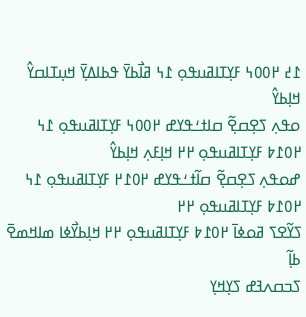߁߄ ߂߀߀߆ ߓߌ߲ߠߊߥߎߟߋ߲ ߁߆ ߥߊ߯ߕߌ߫ ߟߕߊߡߌ߲߫ ߞߎ߲ߠߊߛߌ߮ ߞߊ߲ߕߌ߮
ߋߟߍ߲ ߖߐ߲ߛߐ߲߬ ߛߊߙߑߟߌߝ ߂߀߀߆ ߓߌ߲ߠߊߥߎߟߋ߲ ߁߆ ߂߀߁߈ ߓߌ߲ߠߊߥߎߟߋ߲ ߂߂ ߞߊ߲ߓߍ߲ ߞߊ߲ߕߌ߮
ߝߋߟߍ߲ ߖߐ߲ߛߐ߲߬ ߛߊ߬ߙߑߟߌߝ ߂߀߁߂ ߓߌ߲ߠߊߥߎߟߋ߲ ߁߆ ߂߀߁߈ ߓߌ߲ߠߊߥߎߟߋ߲ ߂߂
ߖߌ߬ߐߖ ߥߋߦߊ߫ ߂߀߁߈ ߓߌ߲ߠߊߥߎߟߋ߲ ߂߂ ߞߊ߲ߕߌ߯ߦߊ ߘߊߞߘߐ߫ ߕߊ߲߬
ߖߏߛߍߔߝ ߖߌ߲ߞߌ߲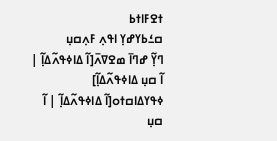ߙߐߓߊߙߕ
ߛߑߕߌߝߌ߲ ߊߟߍ߲ ߓߍ߲ߛߎ߲
ߣߌ߲߬ ߝߣߊ߫ ߘߐߜߍ߫[ߊ߬ ߡߊߦߟߍ߬ߡߊ߲߬ | ߊ߬ ߛߎ߲ ߡߊߦߟߍ߬ߡߊ߲߬]
ߦߟߌߡߊߛߙߋ[ߊ߬ ߡߊߦߟߍ߬ߡߊ߲߬ | ߊ߬ ߛߎ߲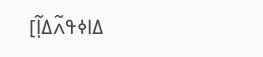ߡߊߦߟߍ߬ߡߊ߲߬]